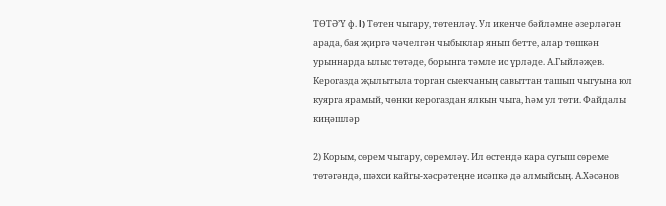ТӨТӘ’Ү ф. l) Төтен чыгару, төтенләү. Ул икенче бәйләмне әзерләгән арада, бая җиргә чәчелгән чыбыклар янып бетте, алар төшкән урыннарда ылыс төтәде, борынга тәмле ис үрләде. А.Гыйләҗев. Керогазда җылытыла торган сыекчаның савыттан ташып чыгуына юл куярга ярамый, чөнки керогаздан ялкын чыга, һәм ул төти. Файдалы киңәшләр

2) Корым, сөрем чыгару, сөремләү. Ил өстендә кара сугыш сөреме төтәгәндә, шәхси кайгы-хәсрәтеңне исәпкә дә алмыйсың. А.Хәсәнов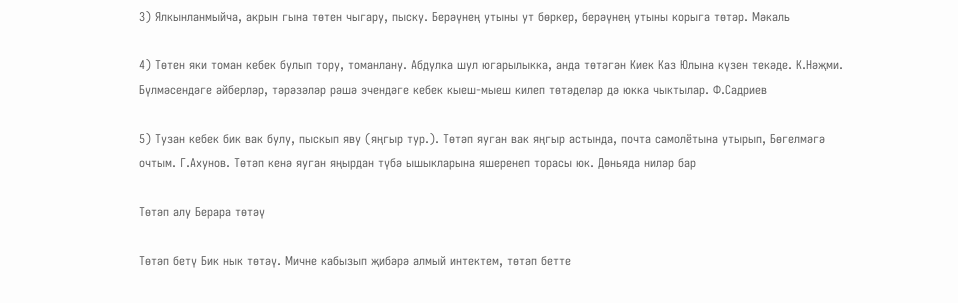3) Ялкынланмыйча, акрын гына төтен чыгару, пыску. Берәүнең утыны ут бөркер, берәүнең утыны корыга төтәр. Мәкаль

4) Төтен яки томан кебек булып тору, томанлану. Абдулка шул югарылыкка, анда төтәгән Киек Каз Юлына күзен текәде. К.Нәҗми. Бүлмәсендәге әйберләр, тәрәзәләр рәшә эчендәге кебек кыеш-мыеш килеп төтәделәр дә юкка чыктылар. Ф.Садриев

5) Тузан кебек бик вак булу, пыскып яву (яңгыр тур.). Төтәп яуган вак яңгыр астында, почта самолётына утырып, Бөгелмәгә очтым. Г.Ахунов. Төтәп кенә яуган яңырдан түбә ышыкларына яшеренеп торасы юк. Дөньяда ниләр бар

Төтәп алу Берара төтәү

Төтәп бетү Бик нык төтәү. Мичне кабызып җибәрә алмый интектем, төтәп бетте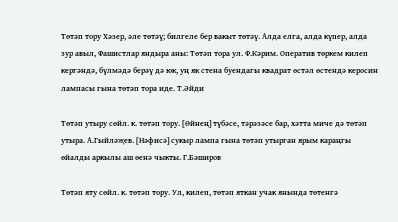Төтәп тору Хәзер, әле төтәү; билгеле бер вакыт төтәү. Алда елга, алда күпер, алда зур авыл, Фашистлар яндыра аны: Төтәп тора ул. Ф.Кәрим. Оператив төркем килеп кергәндә, бүлмәдә берәү дә юк, уң як стена буендагы квадрат өстәл өстендә керосин лампасы гына төтәп тора иде. Т.Әйди

Төтәп утыру сөйл. к. төтәп тору. [Өйнең] түбәсе, тәрәзәсе бар, хәтта миче дә төтәп утыра. А.Гыйләҗев. [Нәфисә] сукыр лампа гына төтәп утырган ярым караңгы өйалды аркылы аш өенә чыкты. Г.Бәширов

Төтәп яту сөйл. к. төтәп тору. Ул, килеп, төтәп яткан учак янында төтенгә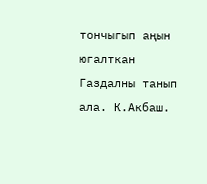тончыгып аңын югалткан Газдалны танып ала. К.Акбаш.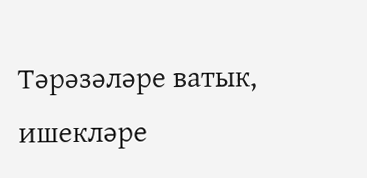Тәрәзәләре ватык, ишекләре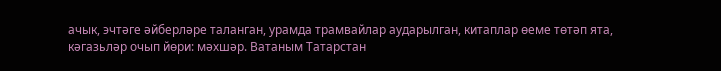ачык, эчтәге әйберләре таланган, урамда трамвайлар аударылган, китаплар өеме төтәп ята, кәгазьләр очып йөри: мәхшәр. Ватаным Татарстан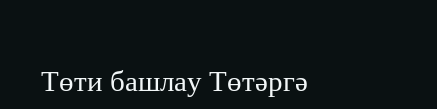Төти башлау Төтәргә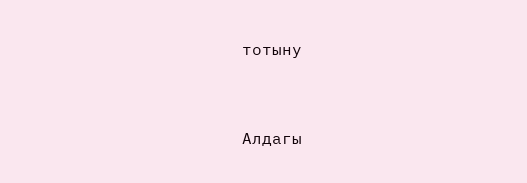тотыну



Алдагы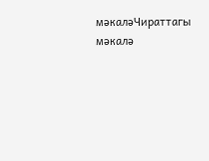мәкаләЧираттагы мәкалә